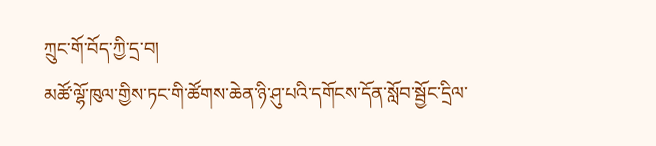ཀྲུང་གོ་བོད་ཀྱི་དྲ་བ།
མཚོ་ལྷོ་ཁུལ་གྱིས་ཏང་གི་ཚོགས་ཆེན་ཉི་ཤུ་པའི་དགོངས་དོན་སློབ་སྦྱོང་དྲིལ་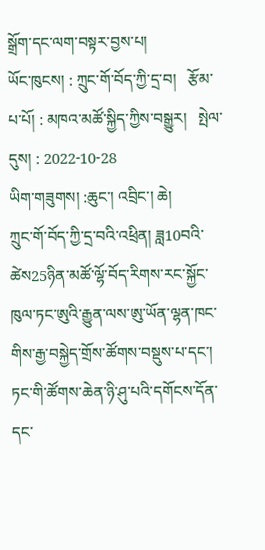སྒྲོག་དང་ལག་བསྟར་བྱས་པ།
ཡོང་ཁུངས། : ཀྲུང་གོ་བོད་ཀྱི་དྲ་བ།   རྩོམ་པ་པོ། : མཁའ་མཚོ་སྐྱིད་ཀྱིས་བསྒྱུར།   སྤེལ་དུས། : 2022-10-28
ཡིག་གཟུགས། :ཆུང་། འབྲིང་། ཆེ།
ཀྲུང་གོ་བོད་ཀྱི་དྲ་བའི་འཕྲིན། ཟླ10བའི་ཚེས25ཉིན་མཚོ་ལྷོ་བོད་རིགས་རང་སྐྱོང་ཁུལ་ཏང་ཨུའི་རྒྱུན་ལས་ཨུ་ཡོན་ལྷན་ཁང་གིས་རྒྱ་བསྐྱེད་གྲོས་ཚོགས་བསྡུས་པ་དང་། ཏང་གི་ཚོགས་ཆེན་ཉི་ཤུ་པའི་དགོངས་དོན་དང་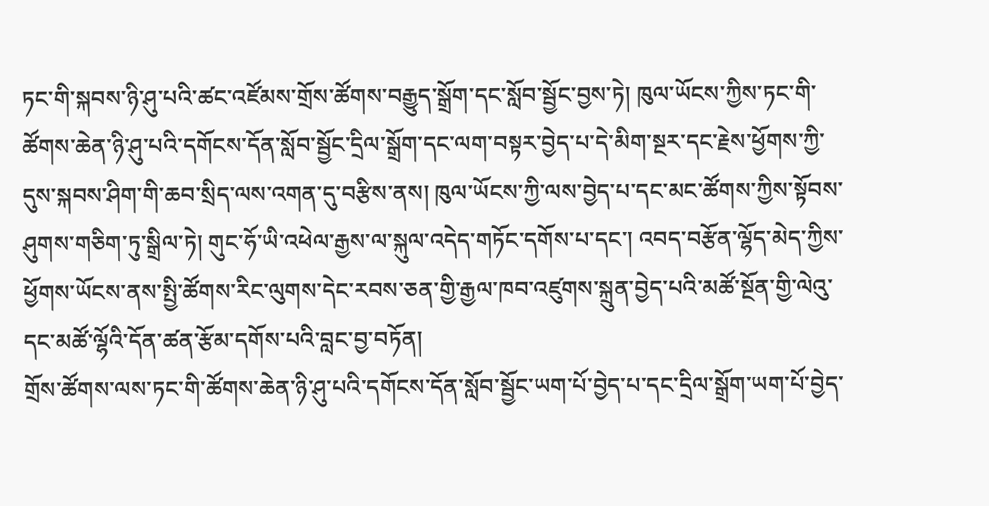ཏང་གི་སྐབས་ཉི་ཤུ་པའི་ཚང་འཛོམས་གྲོས་ཚོགས་བརྒྱུད་སྒྲོག་དང་སློབ་སྦྱོང་བྱས་ཏེ། ཁུལ་ཡོངས་ཀྱིས་ཏང་གི་ཚོགས་ཆེན་ཉི་ཤུ་པའི་དགོངས་དོན་སློབ་སྦྱོང་དྲིལ་སྒྲོག་དང་ལག་བསྟར་བྱེད་པ་དེ་མིག་སྔར་དང་རྗེས་ཕྱོགས་ཀྱི་དུས་སྐབས་ཤིག་གི་ཆབ་སྲིད་ལས་འགན་དུ་བརྩིས་ནས། ཁུལ་ཡོངས་ཀྱི་ལས་བྱེད་པ་དང་མང་ཚོགས་ཀྱིས་སྟོབས་ཤུགས་གཅིག་ཏུ་སྒྲིལ་ཏེ། གུང་ཧོ་ཡི་འཕེལ་རྒྱས་ལ་སྐུལ་འདེད་གཏོང་དགོས་པ་དང་། འབད་བརྩོན་ལྷོད་མེད་ཀྱིས་ཕྱོགས་ཡོངས་ནས་སྤྱི་ཚོགས་རིང་ལུགས་དེང་རབས་ཅན་གྱི་རྒྱལ་ཁབ་འཛུགས་སྐྲུན་བྱེད་པའི་མཚོ་སྔོན་གྱི་ལེའུ་དང་མཚོ་ལྷོའི་དོན་ཚན་རྩོམ་དགོས་པའི་བླང་བྱ་བཏོན།
གྲོས་ཚོགས་ལས་ཏང་གི་ཚོགས་ཆེན་ཉི་ཤུ་པའི་དགོངས་དོན་སློབ་སྦྱོང་ཡག་པོ་བྱེད་པ་དང་དྲིལ་སྒྲོག་ཡག་པོ་བྱེད་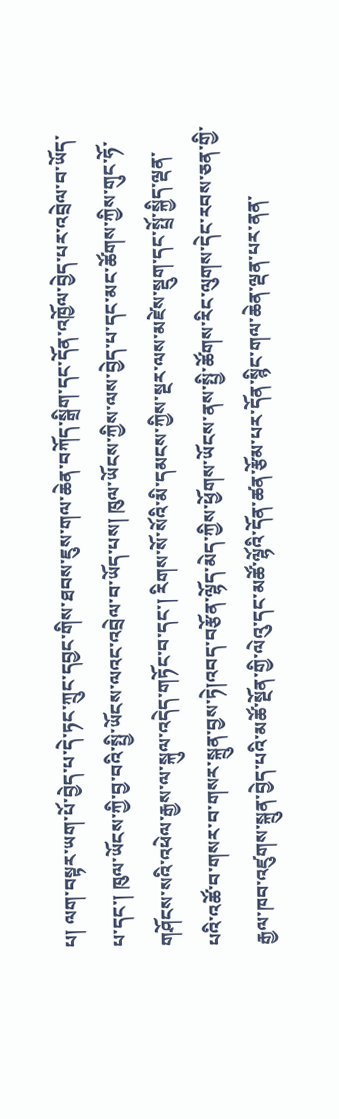པ། ལག་བསྟར་ཡག་པོ་བྱེད་པ་དེ་ཏང་ཀྲུང་དབྱང་གིས་ཐབས་ཇུས་གལ་ཆེན་བཀོད་སྒྲིག་དང་དོན་འཁྱོལ་བྱེད་པར་འབྲེལ་བ་ཡོད་པ་དང་། ཁུལ་ཡོངས་ཀྱི་བྱ་བའི་སྤྱི་ཡོངས་ལའང་འབྲེལ་བ་ཡོད་པས། ཁུལ་ཡོངས་ཀྱིས་ལས་བྱེད་པ་དང་མང་ཚོགས་ཀྱིས་གུང་ཧོ་གཤོངས་སའི་འཕེལ་རྒྱས་ལ་སྐུལ་འདེད་གཏོང་བ་དང་། རིགས་སོ་སོའི་མི་དམངས་ཀྱིས་སྔར་ལས་མཛེས་སྡུག་དང་སྤྲོ་སྐྱིད་ལྡན་པའི་འཚོ་བ་གསར་བ་གསར་སྐྲུན་བྱས་ཏེ།འབད་བརྩོན་ལྷོད་མེད་ཀྱིས་ཕྱོགས་ཡོངས་ནས་སྤྱི་ཚོགས་རིང་ལུགས་དེང་རབས་ཅན་གྱི་རྒྱལ་ཁབ་འཛུགས་སྐྲུན་བྱེད་པའི་མཚོ་སྔོན་གྱི་ལེའུ་དང་མཚོ་ལྷོའི་དོན་ཚན་རྩོམ་པར་དོན་སྙིང་གལ་ཆེན་ལྡན་པར་ནན་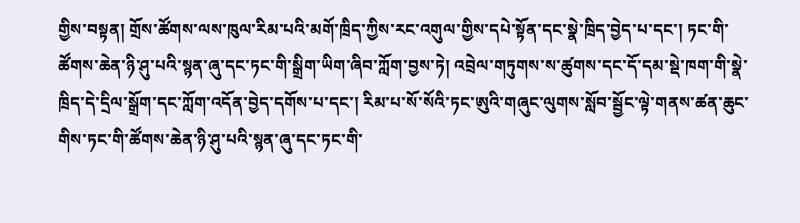གྱིས་བསྟན། གྲོས་ཚོགས་ལས་ཁུལ་རིམ་པའི་མགོ་ཁྲིད་ཀྱིས་རང་འགུལ་གྱིས་དཔེ་སྟོན་དང་སྣེ་ཁྲིད་བྱེད་པ་དང་། ཏང་གི་ཚོགས་ཆེན་ཉི་ཤུ་པའི་སྙན་ཞུ་དང་ཏང་གི་སྒྲིག་ཡིག་ཞིབ་ཀློག་བྱས་ཏེ། འབྲེལ་གཏུགས་ས་ཚུགས་དང་དོ་དམ་སྡེ་ཁག་གི་སྣེ་ཁྲིད་དེ་དྲིལ་སྒྲོག་དང་ཀློག་འདོན་བྱེད་དགོས་པ་དང་། རིམ་པ་སོ་སོའི་ཏང་ཨུའི་གཞུང་ལུགས་སློབ་སྦྱོང་ལྟེ་གནས་ཚན་ཆུང་གིས་ཏང་གི་ཚོགས་ཆེན་ཉི་ཤུ་པའི་སྙན་ཞུ་དང་ཏང་གི་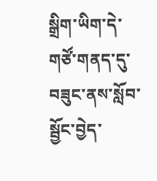སྒྲིག་ཡིག་དེ་གཙོ་གནད་དུ་བཟུང་ནས་སློབ་སྦྱོང་བྱེད་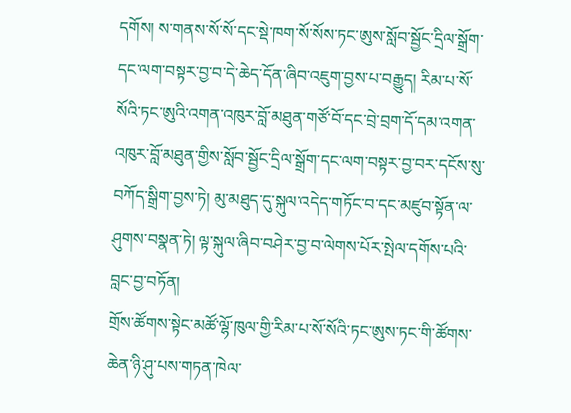དགོས། ས་གནས་སོ་སོ་དང་སྡེ་ཁག་སོ་སོས་ཏང་ཨུས་སློབ་སྦྱོང་དྲིལ་སྒྲོག་དང་ལག་བསྟར་བྱ་བ་དེ་ཆེད་དོན་ཞིབ་འཇུག་བྱས་པ་བརྒྱུད། རིམ་པ་སོ་སོའི་ཏང་ཨུའི་འགན་འཁུར་བློ་མཐུན་གཙོ་བོ་དང་བྲེ་བྲག་དོ་དམ་འགན་འཁུར་བློ་མཐུན་གྱིས་སློབ་སྦྱོང་དྲིལ་སྒྲོག་དང་ལག་བསྟར་བྱ་བར་དངོས་སུ་བཀོད་སྒྲིག་བྱས་ཏེ། མུ་མཐུད་དུ་སྐུལ་འདེད་གཏོང་བ་དང་མཛུབ་སྟོན་ལ་ཤུགས་བསྣན་ཏེ། ལྟ་སྐུལ་ཞིབ་བཤེར་བྱ་བ་ལེགས་པོར་སྤེལ་དགོས་པའི་བླང་བྱ་བཏོན།
གྲོས་ཚོགས་སྟེང་མཚོ་ལྷོ་ཁུལ་གྱི་རིམ་པ་སོ་སོའི་ཏང་ཨུས་ཏང་གི་ཚོགས་ཆེན་ཉི་ཤུ་པས་གཏན་ཁེལ་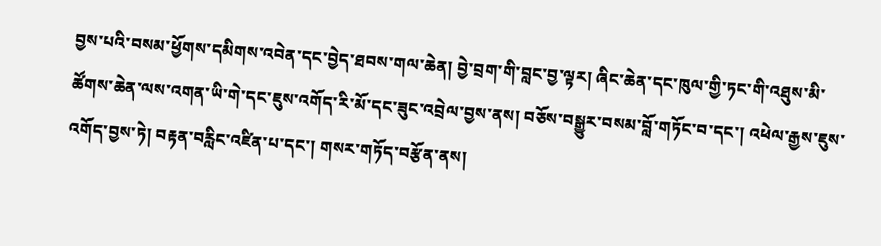བྱས་པའི་བསམ་ཕྱོགས་དམིགས་འབེན་དང་བྱེད་ཐབས་གལ་ཆེན། བྱེ་བྲག་གི་བླང་བྱ་ལྟར། ཞིང་ཆེན་དང་ཁུལ་གྱི་ཏང་གི་འཐུས་མི་ཚོགས་ཆེན་ལས་འགན་ཡི་གེ་དང་ཇུས་འགོད་རི་མོ་དང་ཟུང་འབྲེལ་བྱས་ནས། བཅོས་བསྒྱུར་བསམ་བློ་གཏོང་བ་དང་། འཕེལ་རྒྱས་ཇུས་འགོད་བྱས་ཏེ། བརྟན་བརླིང་འཛིན་པ་དང་། གསར་གཏོད་བརྩོན་ནས།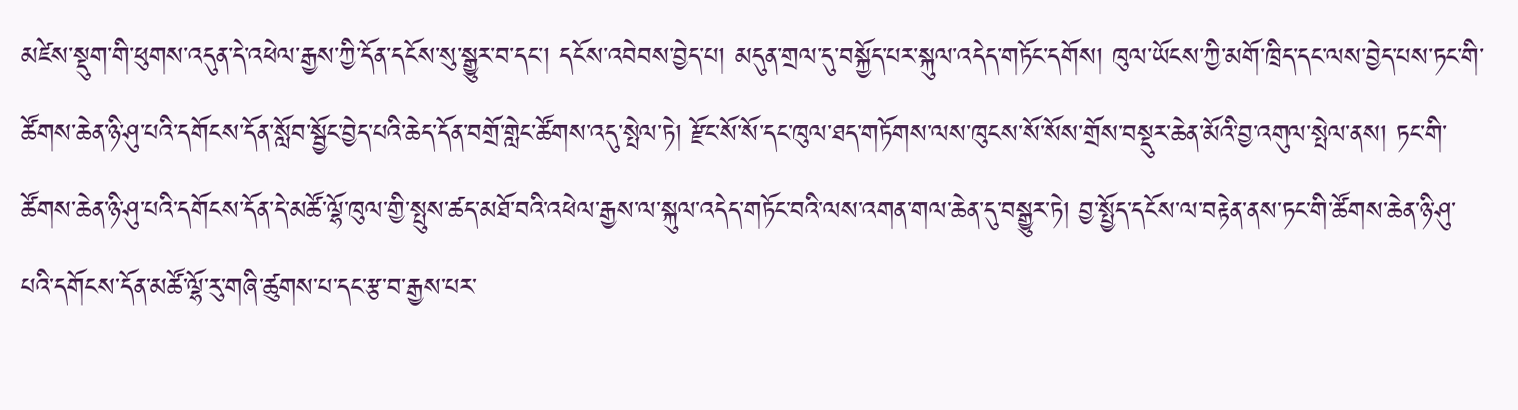མཛེས་སྡུག་གི་ཕུགས་འདུན་དེ་འཕེལ་རྒྱས་ཀྱི་དོན་དངོས་སུ་སྒྱུར་བ་དང་། དངོས་འབེབས་བྱེད་པ། མདུན་གྲལ་དུ་བསྐྱོད་པར་སྐུལ་འདེད་གཏོང་དགོས། ཁུལ་ཡོངས་ཀྱི་མགོ་ཁྲིད་དང་ལས་བྱེད་པས་ཏང་གི་ཚོགས་ཆེན་ཉི་ཤུ་པའི་དགོངས་དོན་སློབ་སྦྱོང་བྱེད་པའི་ཆེད་དོན་བགྲོ་གླེང་ཚོགས་འདུ་སྤེལ་ཏེ། རྫོང་སོ་སོ་དང་ཁུལ་ཐད་གཏོགས་ལས་ཁུངས་སོ་སོས་གྲོས་བསྡུར་ཆེན་མོའི་བྱ་འགུལ་སྤེལ་ནས། ཏང་གི་ཚོགས་ཆེན་ཉི་ཤུ་པའི་དགོངས་དོན་དེ་མཚོ་ལྷོ་ཁུལ་གྱི་སྤུས་ཚད་མཐོ་བའི་འཕེལ་རྒྱས་ལ་སྐུལ་འདེད་གཏོང་བའི་ལས་འགན་གལ་ཆེན་དུ་བསྒྱུར་ཏེ། བྱ་སྤྱོད་དངོས་ལ་བརྟེན་ནས་ཏང་གི་ཚོགས་ཆེན་ཉི་ཤུ་པའི་དགོངས་དོན་མཚོ་ལྷོ་རུ་གཞི་ཚུགས་པ་དང་རྩ་བ་རྒྱས་པར་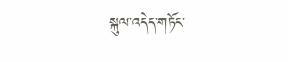སྐུལ་འདེད་གཏོང་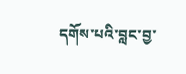དགོས་པའི་བླང་བྱ་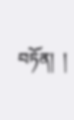བཏོན།  །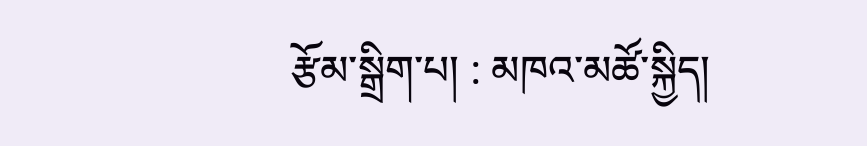རྩོམ་སྒྲིག་པ། : མཁའ་མཚོ་སྐྱིད།